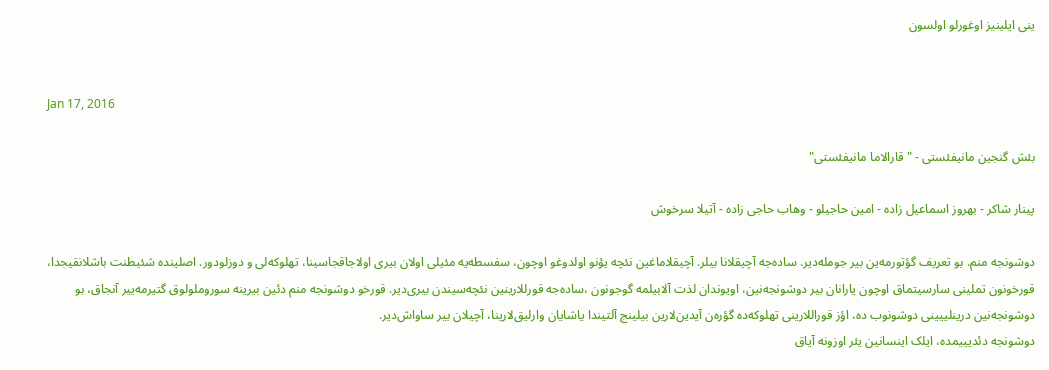ینی ایلینیز اوغورلو اولسون


Jan 17, 2016

بئش گنجین مانیفئستی - "قارالاما مانیفئستی"

پینار شاکر - بهروز اسماعیل زاده - امین حاجیلو - وهاب حاجی زاده - آتیلا سرخوش

دوشونجه منم. بو تعریف گؤتورمه‌ین بیر جومله‌دیر. ساده‌جه آچیقلانا بیلر. آچیقلاماغین نئچه یؤنو اولدوغو اوچون، سفسطه‌یه مئیلی اولان بیری اولاجاقجاسینا، تهلوکه‌لی و دوزلودور. اصلینده شئیطنت باشلانقیجدا، قورخونون تملینی سارسیتماق اوچون یارانان بیر دوشونجه‌نین، اویوندان لذت آلابیلمه گوجونون ،ساده‌جه قورللارینین نئچه‌سیندن بیری‌دیر. قورخو دوشونجه منم دئین بیرینه سوروملولوق گتیرمه‌ییر آنجاق، بو دوشونجه‌نین درینلییینی دوشونوب ده، اؤز قوراللارینی تهلوکه‌ده گؤره‌ن آیدین‌لارین بیلینج آلتیندا یاشایان وارلیق‌لارینا، آچیلان بیر ساواش‌دیر.
دوشونجه دئدیییمده، ایلک اینسانین یئر اوزونه آیاق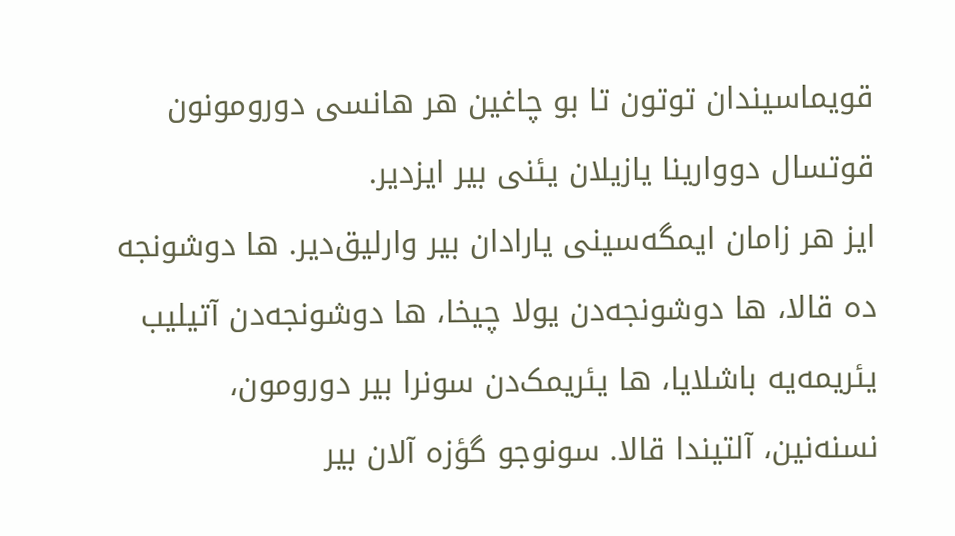قویماسیندان توتون تا بو چاغین هر هانسی دورومونون قوتسال دووارینا یازیلان یئنی بیر ایز‌دیر.
ایز هر زامان ایمگه‌سینی یارادان بیر وارلیق‌دیر. ها دوشونجه ده قالا، ها دوشونجه‌دن یولا چیخا، ها دوشونجه‌دن آتیلیب یئریمه‌یه باشلایا، ها یئریمک‌دن سونرا بیر دورومون، نسنه‌نین، آلتیندا قالا. سونوجو گؤزه آلان بیر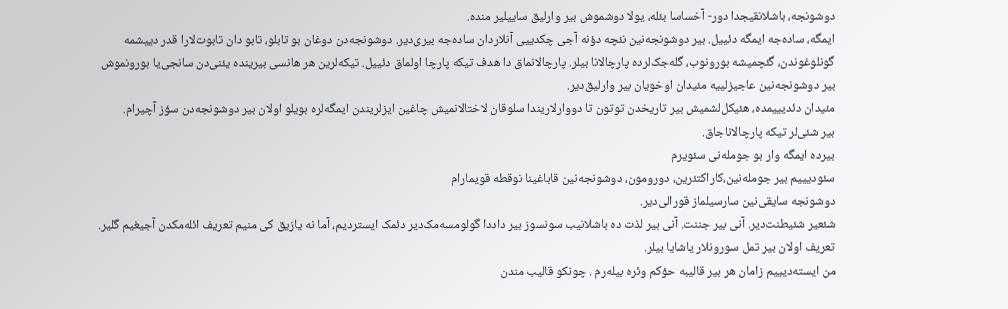دوشونجه، باشلانقیجدا دور- آخساسا بئله، یولا دوشموش بیر وارلیق ساییلیر منده.
ایمگه، ساده‌جه ایمگه دئییل. بیر دوشونجه‌نین نئچه دؤنه آجی چکدییی آنلاردان ساده‌جه بیری‌دیر. دوشونجه‌دن دوغان بو تابلو، تابو دان تابوت‌لارا قدر دییشمه گونلوغوندن، گئچمیشه بورونوب، گله‌جک‌لرده پارچالانا بیلر. پارچالانماق دا هدف تیکه پارچا اولماق دئییل. تیکه‌لرین هر هانسی بیرینده یئنی‌دن سانجی‌یا بورونموش بیر دوشونجه‌نین عاجیزلییه مئیدان اوخویان بیر وارلیق‌دیر.
مئیدان دئدیییمده، هئیکل‌لشمیش بیر تاریخدن توتون تا دووارلاریندا سلوقان لاختالانمیش چاغین ایزلریندن ایمگه‌لره بویلو اولان بیر دوشونجه‌دن سؤز آچیرام.
بیر شئی‌لر تیکه پارچالاناجاق.
بیرده ایمگه وار بو جومله‌نی سئویرم
سئودیییم بیر جومله‌نین،کاراکتئرین، دورومون، دوشونجه‌نین قاباغینا نوقطه قویمارام
دوشونجه سایقی‌نین سارسیلماز قورالی‌دیر.
شئعیر شئیطنت‌دیر. آنی بیر جننت. آنی بیر لذت ده باشلانیب سونسوز بیر داددا گولومسه‌مک‌دیر دئمک ایستردیم، آما نه یازیق کی منیم تعریف ائله‌مکدن آجیغیم گلیر. تعریف اولان بیر تمل سورونلار یاشایا بیلر.
من ایسته‌دیییم زامان هر بیر قالیبه حؤکم وئره بیله‌رم . چونکو قالیب مندن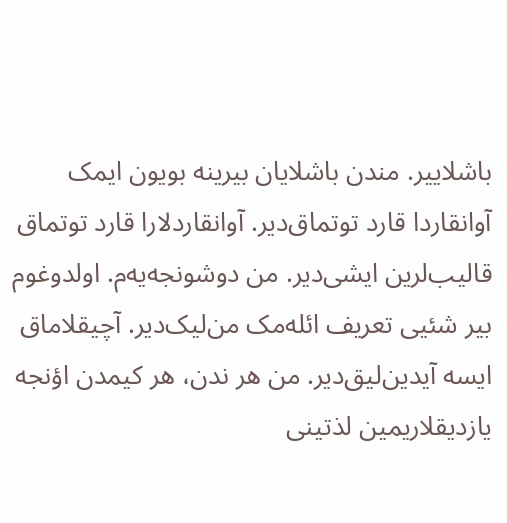باشلاییر. مندن باشلایان بیرینه بویون ایمک آوانقاردا قارد توتماق‌دیر. آوانقاردلارا قارد توتماق قالیب‌لرین ایشی‌دیر. من دوشونجه‌یه‌م. اولدوغوم بیر شئیی تعریف ائله‌مک من‌لیک‌دیر. آچیقلاماق ایسه آیدین‌لیق‌دیر. من هر ندن، هر کیمدن اؤنجه یازدیقلاریمین لذتینی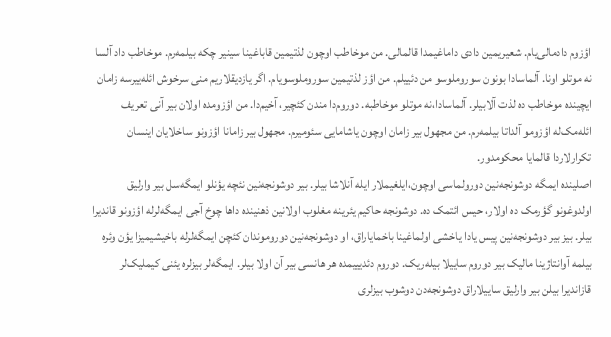اؤزوم دادمالی‌یام. شعیریمین دادی داماغیمدا قالمالی. من موخاطب اوچون لذتیمین قاباغینا سینیر چکه بیلمه‌رم. موخاطب داد آلسا نه موتلو اونا. آلماسادا بونون سوروملوسو من دئییلم. من اؤز لذتیمین سوروملوسویام. اگر یازدیقلاریم منی سرخوش ائله‌ییرسه زامان ایچینده موخاطب ده لذت آلابیلر. آلماسادا،نه موتلو موخاطبه. دوروم‌دا مندن کئچیر، آخیم‌دا. من اؤزومده اولان بیر آنی تعریف ائله‌مک‌له اؤزومو آلداتا بیلمه‌رم. من مجهول بیر زامان اوچون یاشامایی سئومیرم. مجهول بیر زامانا اؤزونو ساخلایان اینسان تکرارلاردا قالمایا محکومدور.
اصلینده ایمگه دوشونجه‌نین دورولماسی اوچون،ایلغیملار ایله آنلاشا بیلر. بیر دوشونجه‌نین نئچه یؤنلو ایمگه‌سل بیر وارلیق اولدوغونو گؤرمک ده اولار، حیس ائتمک ده. دوشونجه حاکیم یئرینه مغلوب اولانین ذهنینده داها چوخ آجی ایمگه‌لرله اؤزونو قاندیرا بیلر. بیز بیر دوشونجه‌نین پیس یادا یاخشی اولماغینا باخمایاراق، او دوشونجه‌نین دوروموندان کئچن ایمگه‌لرله باخیشیمیزا یؤن وئره بیلمه آوانتاژینا مالیک بیر دوروم ساییلا بیله‌ریک. دوروم دئدیییمده هر هانسی بیر آن اولا بیلر. ایمگه‌لر بیزلره یئنی کیملیک‌لر قازاندیرا بیلن بیر وارلیق ساییلاراق دوشونجه‌دن دوشوب بیزلری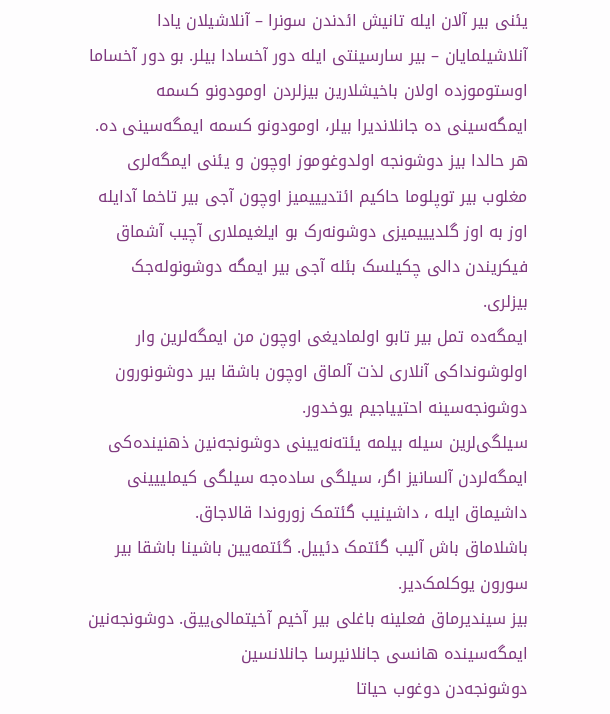یئنی بیر آلان ایله تانیش ائدندن سونرا – آنلاشیلان یادا آنلاشیلمایان – بیر سارسینتی ایله دور آخسادا بیلر. بو دور آخساما اوستوموزده اولان باخیشلارین بیزلردن اومودونو کسمه ایمگه‌سینی ده جانلاندیرا بیلر، اومودونو کسمه ایمگه‌سینی ده. هر حالدا بیز دوشونجه اولدوغوموز اوچون و یئنی ایمگه‌لری مغلوب بیر توپلوما حاکیم ائتدیییمیز اوچون آجی بیر تاخما آدایله اوز به اوز گلدیییمیزی دوشونه‌رک بو ایلغیملاری آچیب آشماق فیکریندن دالی چکیلسک بئله آجی بیر ایمگه دوشونوله‌جک بیزلری.
ایمگه‌ده تمل بیر تابو اولمادیغی اوچون من ایمگه‌لرین وار اولوشونداکی آنلاری لذت آلماق اوچون باشقا بیر دوشونورون دوشونجه‌سینه احتییاجیم یوخدور.
سیلگی‌لرین سیله بیلمه یئته‌نه‌یینی دوشونجه‌نین ذهنینده‌کی ایمگه‌لردن آلسانیز اگر، سیلگی ساده‌جه سیلگی کیملییینی داشیماق ایله ، داشینیب گئتمک زوروندا قالاجاق.
باشلاماق باش آلیب گئتمک دئییل. گئتمه‌یین باشینا باشقا بیر سورون یوکلمک‌‌دیر.
بیز سیندیرماق فعلینه باغلی بیر آخیم آخیتمالی‌ییق. دوشونجه‌نین ایمگه‌سینده هانسی جانلانیرسا جانلانسین
دوشونجه‌دن دوغوب حیاتا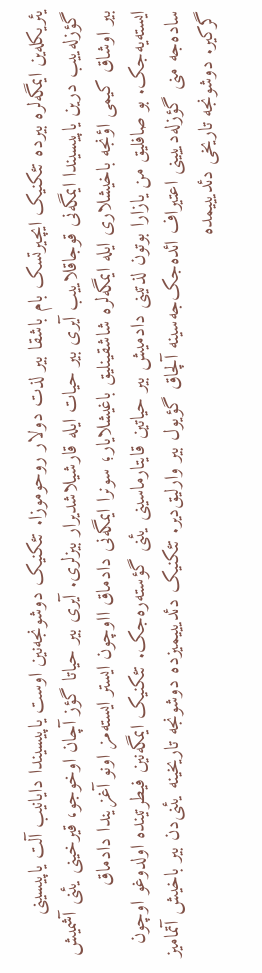یئریکله‌ین ایمگه‌لره بیرده تئکنیک ایچیرتسک بام باشقا بیر لذت دولار روحوموزا. تئکنیک دوشونجه‌نین اوست یاپیسیندا دایانیب آلت یاپیسینی گؤزله‌ییب درین یاپیسیندا ایمگه‌نی قوجاقلاییب آیری بیر حیات ایله قارشیلاشدیرار بیزلری. آیری بیر حیاتا گؤز آچان اوخوجو، قیرخینی یئنی آشمیش بیر اوشاق کیمی اؤنجه باخیشلاری ایله ایمگه‌لره شاشقینلیق باغیشلایار؛ سونرا ایمگه‌نی دادماق ااوچون ایستر ایسته‌مز اونو آغزیندا دادماق ایسته‌یه‌جک. بو صافلیق من یازارا بوتون لذتینی دادمیش بیر حیاتین قایتارماسینی یئنی گؤسته‌ره‌جک. تئکنیک ایمگه‌نین فیطرتینده اولدوغو اوچون ساده‌جه منی گؤزله‌دییینی اعتیراف ائده‌جک‌جه‌سینه آلچاق گؤیول بیر وارلیق‌دیر. تئکنیک دئدیییمیزده دوشونجه تاریخینه یئنی‌دن بیر باخیش آتمامیز گرکیر. دوشونجه تاریخی دئدیییمده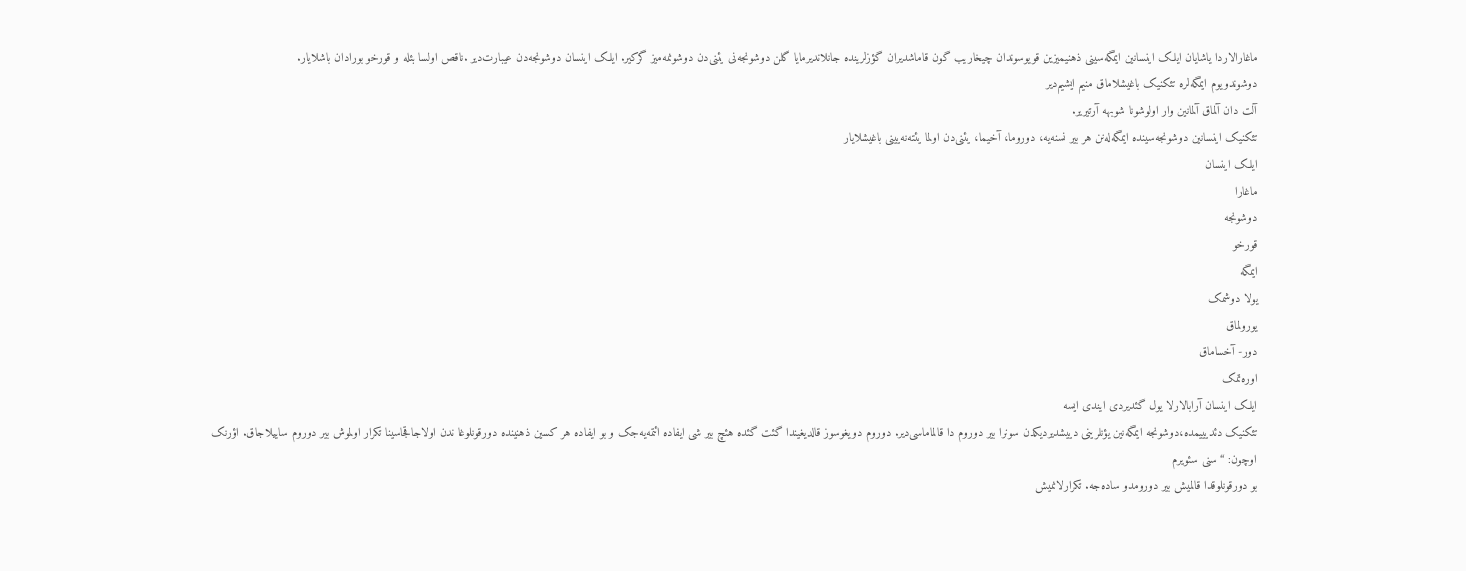ماغارالاردا یاشایان ایلک اینسانین ایمگه‌سینی ذهنیمیزین قویوسوندان چیخاریب گون قاماشدیران گؤزلرینده جانلاندیرمایا گلن دوشونجه‌نی یئنی‌دن دوشونمه‌میز گرکیر. ایلک اینسان دوشونجه‌دن عیبارت‌دیر .ناقص اولسا بئله و قورخو بورادان باشلایار.
دوشوندویوم ایمگه‌لره تئکنیک باغیشلاماق منیم ایشیم‌دیر
آلت دان آلماق آلمانین وار اولوشونا شوبهه آرتیریر.
تئکنیک اینسانین دوشونجه‌سینده ایمگه‌له‌نن هر بیر نسنه‌یه، دوروما، آخیما، یئنی‌دن اولما یئته‌نه‌یینی باغیشلایار
ایلک اینسان
ماغارا
دوشونجه
قورخو
ایمگه
یولا دوشمک
یورولماق
دور- آخساماق
اوره‌تمک
ایلک اینسان آرابالارلا یول گئدیردی ایندی ایسه
تئکنیک دئدیییمده،دوشونجه ایمگه‌نین یؤنلرینی دییشدیردیکدن سونرا بیر دوروم دا قالماماسی‌دیر. دوروم دویغوسوز قالدیغیندا گئت گئده هئچ بیر شی ایفاده ائتمه‌یه‌جک و بو ایفاده هر کسین ذهنینده دورقونلوغا ندن اولاجاقجاسینا تکرار اولموش بیر دوروم ساییلاجاق. اؤرنک اوچون: “سنی سئویرم
بو دورقونلوقدا قالمیش بیر دورومدو ساده‌جه. تکرارلانمیش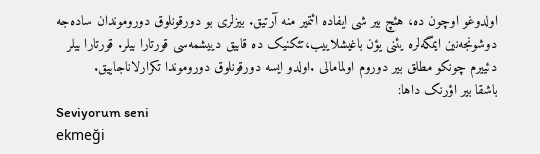اولدوغو اوچون ده، هئچ بیر شی ایفاده ائتمیر منه آرتیق. بیزلری بو دورقونلوق دوروموندان ساده‌جه دوشونجه‌نین ایمگه‌لره یئنی یؤن باغیشلاییب،تئکنیک ده قابیق دییشمه‌سی قورتارا بیلر. قورتارا بیلر دئییرم چونکو مطلق بیر دوروم اولمامالی .اولدو ایسه دورقونلوق دوروموندا تکرارلاناجاییق.
باشقا بیر اؤرنک داها:
Seviyorum seni
ekmeği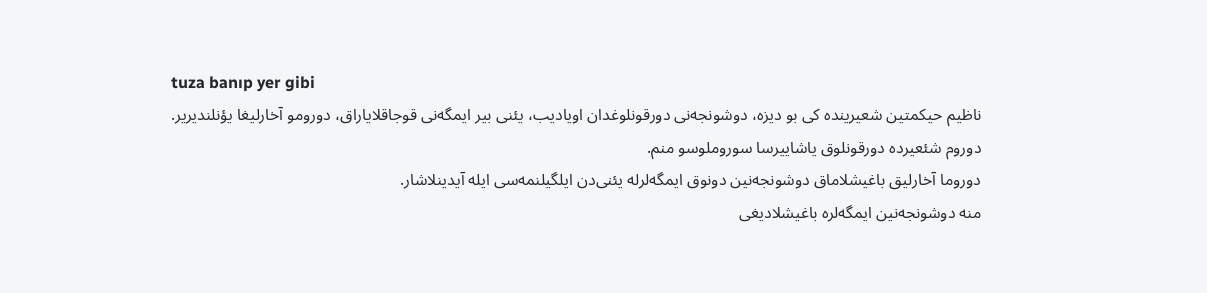tuza banıp yer gibi
ناظیم حیکمتین شعیرینده کی بو دیزه، دوشونجه‌نی دورقونلوغدان اویادیب، یئنی بیر ایمگه‌نی قوجاقلایاراق، دورومو آخارلیغا یؤنلندیریر.
دوروم شئعیرده دورقونلوق یاشاییرسا سوروملوسو منم.
دوروما آخارلیق باغیشلاماق دوشونجه‌نین دونوق ایمگه‌لرله یئنی‌دن ایلگیلنمه‌سی ایله آیدینلاشار.
منه دوشونجه‌نین ایمگه‌لره باغیشلادیغی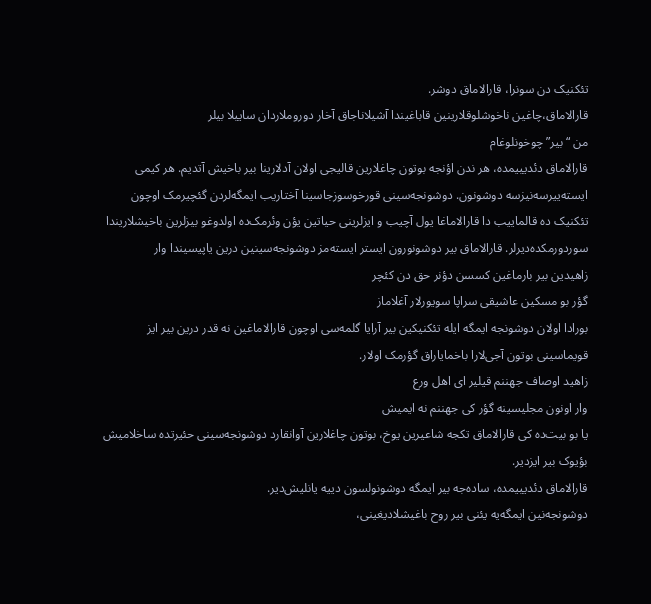تئکنیک دن سونرا، قارالاماق دوشر.
قارالاماق،چاغین ناخوشلوقلارینین قاباغیندا آشیلاناجاق آخار دوروملاردان ساییلا بیلر
من “بیر” چوخونلوغام
قارالاماق دئدیییمده، هر ندن اؤنجه بوتون چاغلارین قالیجی اولان آدلارینا بیر باخیش آتدیم. هر کیمی ایسته‌ییرسه‌نیزسه دوشونون. دوشونجه‌سینی قورخوسوزجاسینا آختاریب ایمگه‌لردن گئچیرمک اوچون تئکنیک ده قالماییب دا قارالاماغا یول آچیب و ایزلرینی حیاتین یؤن وئرمک‌ده اولدوغو بیزلرین باخیشلاریندا سوردورمکده‌دیرلر. قارالاماق بیر دوشونورون ایستر ایسته‌مز دوشونجه‌سینین درین یاپیسیندا وار
زاهیدین بیر بارماغین کسسن دؤنر حق دن کئچر
گؤر بو مسکین عاشیقی سراپا سویورلار آغلاماز
بورادا اولان دوشونجه ایمگه ایله تئکنیکین بیر آرایا گلمه‌سی اوچون قارالاماغین نه قدر درین بیر ایز قویماسینی بوتون آجی‌لارا باخمایاراق گؤرمک اولار.
زاهید اوصاف جهننم قیلیر ای اهل ورع
وار اونون مجلیسینه گؤر کی جهننم نه ایمیش
یا بو بیت‌ده کی قارالاماق تکجه شاعیرین یوخ، بوتون چاغلارین آوانقارد دوشونجه‌سینی حئیرتده ساخلامیش بؤیوک بیر ایزدیر.
قارالاماق دئدیییمده، ساده‌جه بیر ایمگه دوشونولسون دییه یانلیش‌دیر.
دوشونجه‌نین ایمگه‌یه یئنی بیر روح باغیشلادیغینی،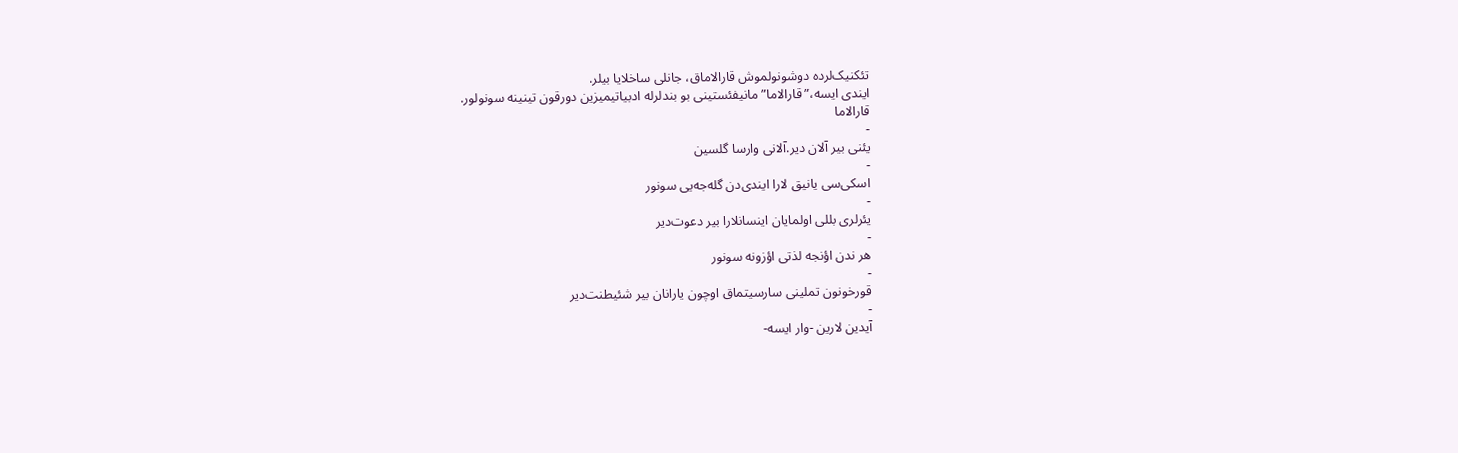تئکنیک‌لرده دوشونولموش قارالاماق، جانلی ساخلایا بیلر.
ایندی ایسه،”قارالاما” مانیفئستینی بو بندلرله ادبیاتیمیزین دورقون تینینه سونولور.
قارالاما
-
یئنی بیر آلان دیر.آلانی وارسا گلسین
-
اسکی‌سی یانیق لارا ایندی‌دن گله‌جه‌یی سونور
-
یئرلری بللی اولمایان اینسانلارا بیر دعوت‌دیر
-
هر ندن اؤنجه لذتی اؤزونه سونور
-
قورخونون تملینی سارسیتماق اوچون یارانان بیر شئیطنت‌دیر
-
آیدین لارین -وار ایسه-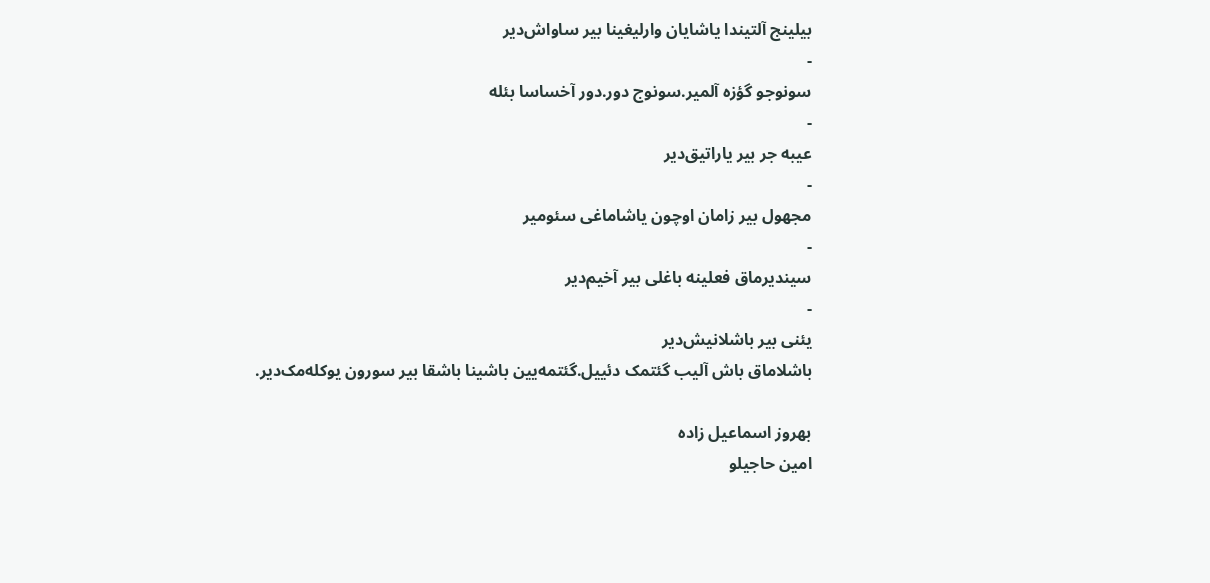بیلینج آلتیندا یاشایان وارلیغینا بیر ساواش‌دیر
-
سونوجو گؤزه آلمیر.سونوج دور.دور آخساسا بئله
-
عیبه جر بیر یاراتیق‌دیر
-
مجهول بیر زامان اوچون یاشاماغی سئومیر
-
سیندیرماق فعلینه باغلی بیر آخیم‌دیر
-
یئنی بیر باشلانیش‌دیر
باشلاماق باش آلیب گئتمک دئییل.گئتمه‌یین باشینا باشقا بیر سورون یوکله‌مک‌دیر.

بهروز اسماعیل زاده
امین حاجیلو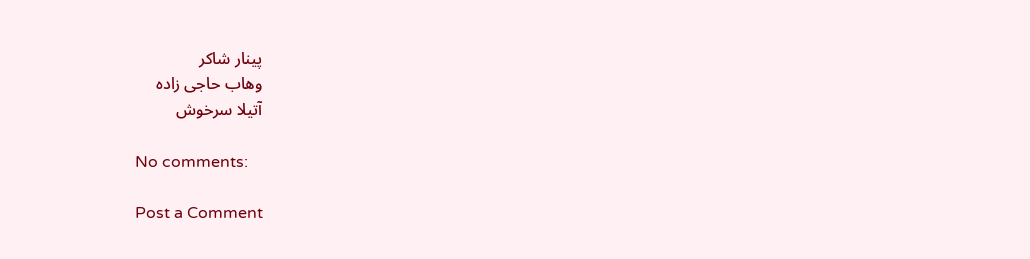پینار شاکر
وهاب حاجی زاده
آتیلا سرخوش

No comments:

Post a Comment